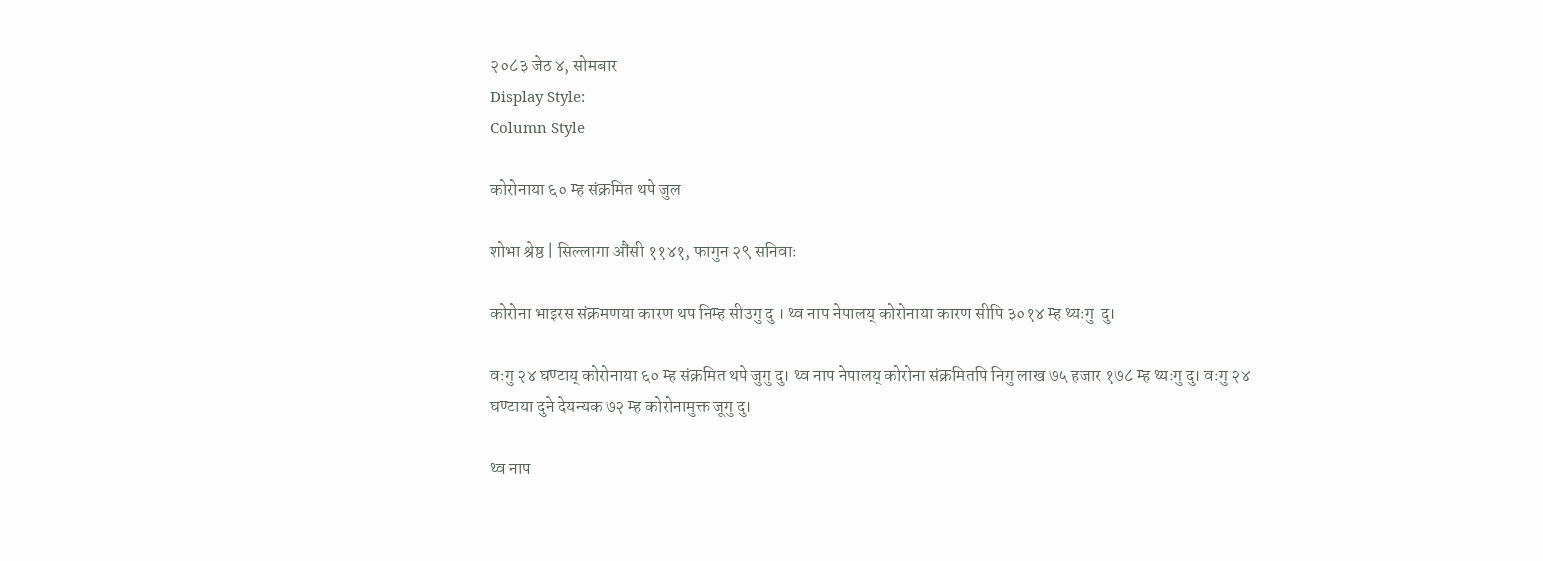२०८३ जेठ ४, सोमबार
Display Style:
Column Style

कोरोनाया ६० म्ह संक्रमित थपे जुल

शोभा श्रेष्ठ | सिल्लागा औंसी ११४१, फागुन २९ सनिवाः

कोरोना भाइरस संक्रमणया कारण थप निम्ह सीउगु दु । थ्व नाप नेपालय् कोरोनाया कारण सीपि ३०१४ म्ह थ्यःगु  दु।

वःगु २४ घण्टाय् कोरोनाया ६० म्ह संक्रमित थपे जुगु दु। थ्व नाप नेपालय् कोरोना संक्रमितपि निगु लाख ७५ हजार १७८ म्ह थ्यःगु दु। वःगु २४ घण्टाया दुने देयन्यक ७२ म्ह कोरोनामुक्त जूगु दु।

थ्व नाप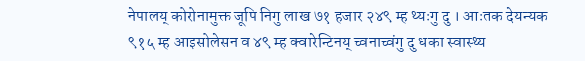नेपालय् कोरोनामुक्त जूपि निगु लाख ७१ हजार २४९ म्ह थ्यःगु दु । आःतक देयन्यक ९१५ म्ह आइसोलेसन व ४९ म्ह क्वारेन्टिनय् च्वनाच्वंगु दु धका स्वास्थ्य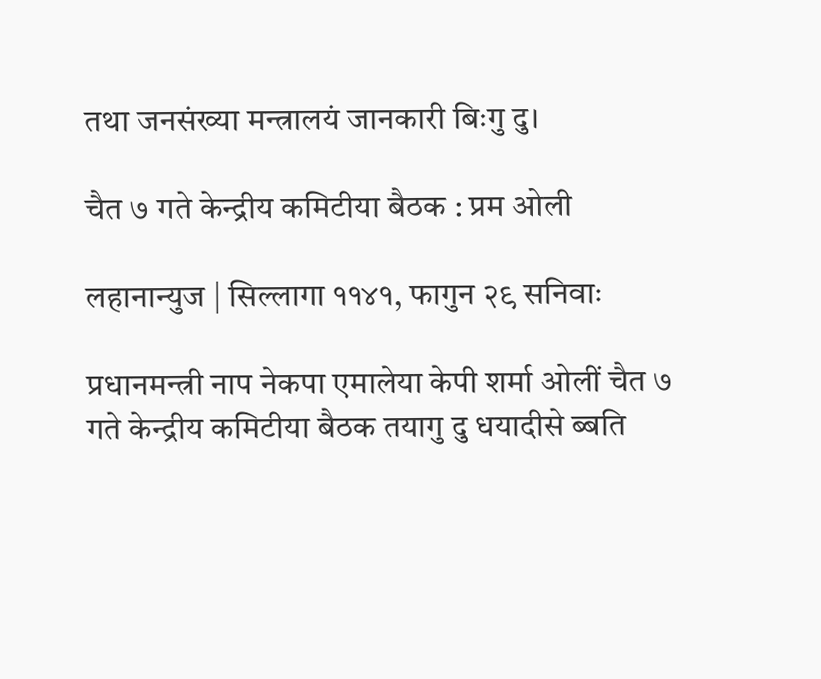तथा जनसंख्या मन्त्रालयं जानकारी बिःगु दु।

चैत ७ गते केन्द्रीय कमिटीया बैठक : प्रम ओली

लहानान्युज | सिल्लागा ११४१, फागुन २९ सनिवाः

प्रधानमन्त्री नाप नेकपा एमालेया केपी शर्मा ओलीं चैत ७ गते केन्द्रीय कमिटीया बैठक तयागु दु धयादीसे ब्बति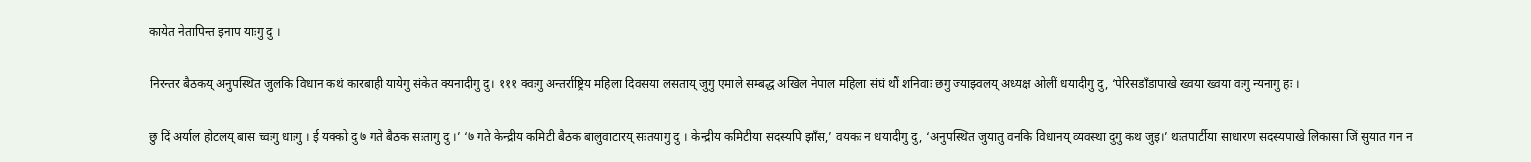कायेत नेतापिन्त इनाप याःगु दु ।

निरन्तर बैठकय् अनुपस्थित जुलकि विधान कथं कारबाही यायेगु संकेत क्यनादीगु दु। १११ क्वःगु अन्तर्राष्ट्रिय महिला दिवसया लसताय् जुगु एमाले सम्बद्ध अखिल नेपाल महिला संघं थौं शनिवाः छगु ज्याझ्वलय् अध्यक्ष ओलीं धयादीगु दु, ‘पेरिसडाँडापाखे ख्वया ख्वया वःगु न्यनागु हः ।

छु दिं अर्याल होटलय् बास च्वःगु धाःगु । ई यक्को दु ७ गते बैठक सःतागु दु ।’ ‘७ गते केन्द्रीय कमिटी बैठक बालुवाटारय् सःतयागु दु । केन्द्रीय कमिटीया सदस्यपि झाँस,’ वयकः न धयादीगु दु, ‘अनुपस्थित जुयातु वनकि विधानय् व्यवस्था दुगु कथ जुइ।’ थःतपार्टीया साधारण सदस्यपाखे लिकासा जिं सुयात गन न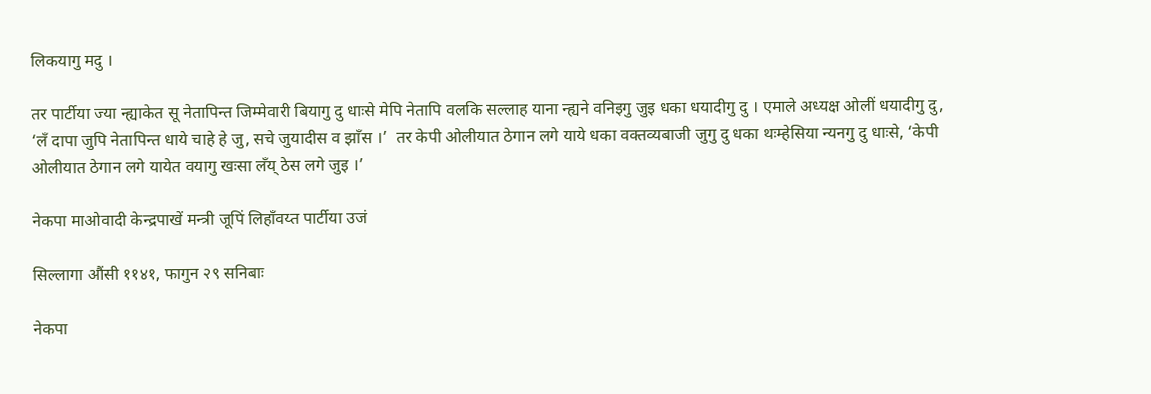लिकयागु मदु ।

तर पार्टीया ज्या न्ह्याकेत सू नेतापिन्त जिम्मेवारी बियागु दु धाःसे मेपि नेतापि वलकि सल्लाह याना न्ह्यने वनिइगु जुइ धका धयादीगु दु । एमाले अध्यक्ष ओलीं धयादीगु दु, ‘लँ दापा जुपि नेतापिन्त धाये चाहे हे जु, सचे जुयादीस व झाँस ।’  तर केपी ओलीयात ठेगान लगे याये धका वक्तव्यबाजी जुगु दु धका थःम्हेसिया न्यनगु दु धाःसे, ‘केपी ओलीयात ठेगान लगे यायेत वयागु खःसा लँय् ठेस लगे जुइ ।’

नेकपा माओवादी केन्द्रपाखें मन्त्री जूपिं लिहाँवय्त पार्टीया उजं

सिल्लागा औंसी ११४१, फागुन २९ सनिबाः

नेकपा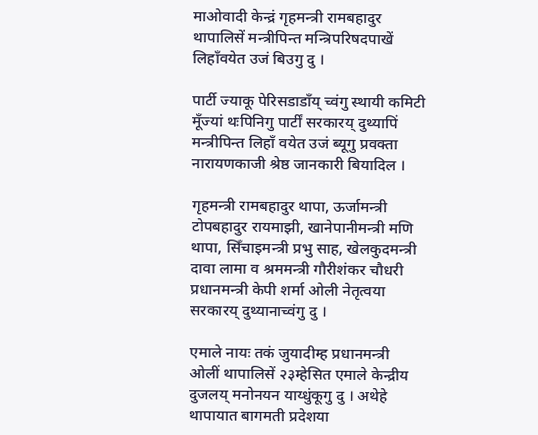माओवादी केन्द्रं गृहमन्त्री रामबहादुर थापालिसें मन्त्रीपिन्त मन्त्रिपरिषदपाखें लिहाँवयेत उजं बिउगु दु ।

पार्टी ज्याकू पेरिसडाडाँय् च्वंगु स्थायी कमिटी मूँज्यां थःपिनिगु पार्टीं सरकारय् दुथ्यापिं मन्त्रीपिन्त लिहाँ वयेत उजं ब्यूगु प्रवक्ता नारायणकाजी श्रेष्ठ जानकारी बियादिल ।

गृहमन्त्री रामबहादुर थापा, ऊर्जामन्त्री टोपबहादुर रायमाझी, खानेपानीमन्त्री मणि थापा, सिँचाइमन्त्री प्रभु साह, खेलकुदमन्त्री दावा लामा व श्रममन्त्री गौरीशंकर चौधरी प्रधानमन्त्री केपी शर्मा ओली नेतृत्वया सरकारय् दुथ्यानाच्वंगु दु ।

एमाले नायः तकं जुयादीम्ह प्रधानमन्त्री ओलीं थापालिसें २३म्हेसित एमाले केन्द्रीय दुजलय् मनोनयन याय्धुंकूगु दु । अथेहे थापायात बागमती प्रदेशया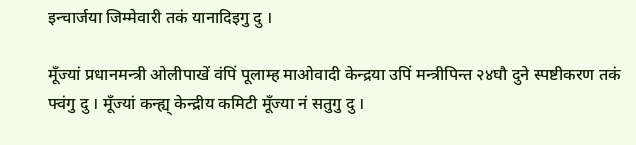इन्चार्जया जिम्मेवारी तकं यानादिइगु दु ।

मूँज्यां प्रधानमन्त्री ओलीपाखें वंपिं पूलाम्ह माओवादी केन्द्रया उपिं मन्त्रीपिन्त २४घौ दुने स्पष्टीकरण तकं फ्वंगु दु । मूँज्यां कन्ह्य् केन्द्रीय कमिटी मूँज्या नं सतुगु दु ।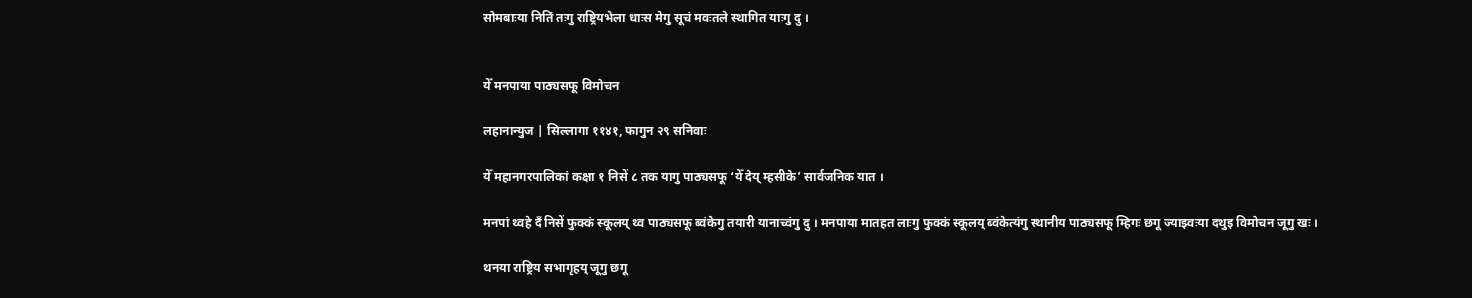सोमबाःया नितिं तःगु राष्ट्रियभेला धाःस मेगु सूचं मवःतले स्थागित याःगु दु ।


येँ मनपाया पाठ्यसफू विमोचन

लहानान्युज | सिल्लागा ११४१, फागुन २९ सनिवाः

येँ महानगरपालिकां कक्षा १ निसें ८ तक यागु पाठ्यसफू ‘येँ देय् म्हसीके’ सार्वजनिक यात ।

मनपां थ्वहे दँ निसें फुक्कं स्कूलय् थ्व पाठ्यसफू ब्वंकेगु तयारी यानाच्वंगु दु । मनपाया मातहत लाःगु फुक्कं स्कूलय् ब्वंकेत्यंगु स्थानीय पाठ्यसफू म्हिगः छगू ज्याझ्वःया दथुइ विमोचन जूगु खः ।

थनया राष्ट्रिय सभागृहय् जूगु छगू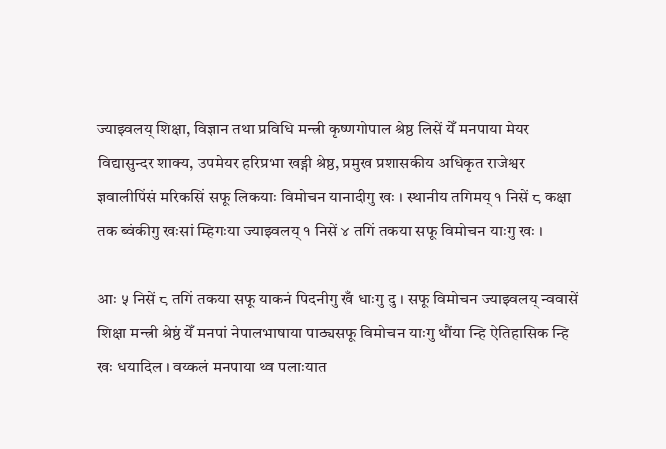ज्याझ्वलय् शिक्षा, विज्ञान तथा प्रविधि मन्त्री कृष्णगोपाल श्रेष्ठ लिसें येँ मनपाया मेयर विद्यासुन्दर शाक्य, उपमेयर हरिप्रभा खड्गी श्रेष्ठ, प्रमुख प्रशासकीय अधिकृत राजेश्वर ज्ञवालीपिंसं मरिकसिं सफू लिकयाः विमोचन यानादीगु खः । स्थानीय तगिमय् १ निसें ८ कक्षा तक ब्वंकीगु खःसां म्हिगःया ज्याझ्वलय् १ निसें ४ तगिं तकया सफू विमोचन याःगु खः ।

आः ५ निसें ८ तगिं तकया सफू याकनं पिदनीगु खँ धाःगु दु । सफू विमोचन ज्याझ्वलय् न्ववासें शिक्षा मन्त्री श्रेष्ठं येँ मनपां नेपालभाषाया पाठ्यसफू विमोचन याःगु थौंया न्हि ऐतिहासिक न्हि खः धयादिल । वय्कलं मनपाया थ्व पलाःयात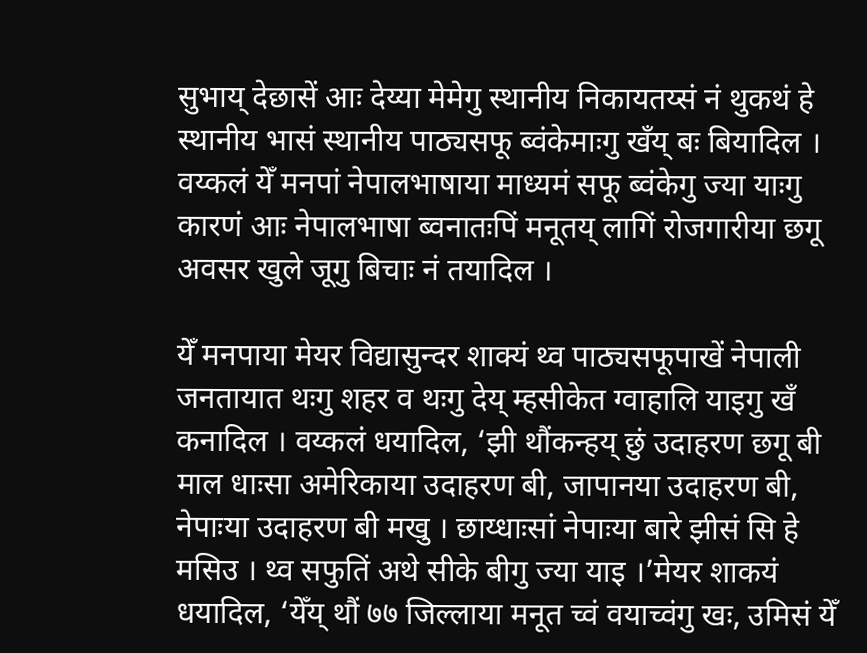सुभाय् देछासें आः देय्या मेमेगु स्थानीय निकायतय्सं नं थुकथं हे स्थानीय भासं स्थानीय पाठ्यसफू ब्वंकेमाःगु खँय् बः बियादिल । वय्कलं येँ मनपां नेपालभाषाया माध्यमं सफू ब्वंकेगु ज्या याःगु कारणं आः नेपालभाषा ब्वनातःपिं मनूतय् लागिं रोजगारीया छगू अवसर खुले जूगु बिचाः नं तयादिल ।

येँ मनपाया मेयर विद्यासुन्दर शाक्यं थ्व पाठ्यसफूपाखें नेपाली जनतायात थःगु शहर व थःगु देय् म्हसीकेत ग्वाहालि याइगु खँ कनादिल । वय्कलं धयादिल, ‘झी थौंकन्हय् छुं उदाहरण छगू बी माल धाःसा अमेरिकाया उदाहरण बी, जापानया उदाहरण बी, नेपाःया उदाहरण बी मखु । छाय्धाःसां नेपाःया बारे झीसं सि हे मसिउ । थ्व सफुतिं अथे सीके बीगु ज्या याइ ।’मेयर शाकयं धयादिल, ‘येँय् थौं ७७ जिल्लाया मनूत च्वं वयाच्वंगु खः, उमिसं येँ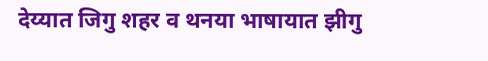देय्यात जिगु शहर व थनया भाषायात झीगु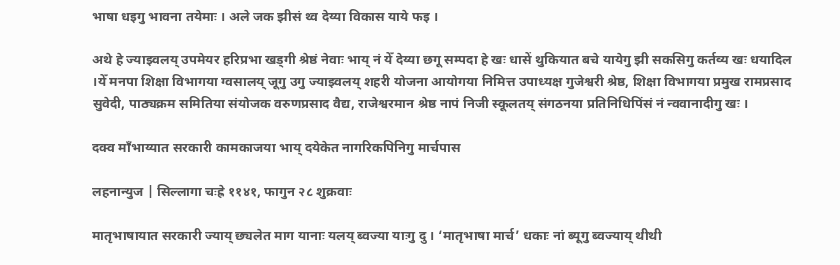भाषा धइगु भावना तयेमाः । अले जक झीसं थ्व देय्या विकास याये फइ ।

अथे हे ज्याझ्वलय् उपमेयर हरिप्रभा खड्गी श्रेष्ठं नेवाः भाय् नं येँ देय्या छगू सम्पदा हे खः धासें थुकियात बचे यायेगु झी सकसिगु कर्तव्य खः धयादिल ।येँ मनपा शिक्षा विभागया ग्वसालय् जूगु उगु ज्याझ्वलय् शहरी योजना आयोगया निमित्त उपाध्यक्ष गुजेश्वरी श्रेष्ठ, शिक्षा विभागया प्रमुख रामप्रसाद सुवेदी, पाठ्यक्रम समितिया संयोजक वरुणप्रसाद वैद्य, राजेश्वरमान श्रेष्ठ नापं निजी स्कूलतय् संगठनया प्रतिनिधिपिंसं नं न्ववानादीगु खः ।

दक्व माँभाय्यात सरकारी कामकाजया भाय् दयेकेत नागरिकपिनिगु मार्चपास

लहनान्युज | सिल्लागा चःह्रे ११४१, फागुन २८ शुक्रवाः

मातृभाषायात सरकारी ज्याय् छ्यलेत माग यानाः यलय् ब्वज्या याःगु दु । ‘मातृभाषा मार्च’ धकाः नां ब्यूगु ब्वज्याय् थीथी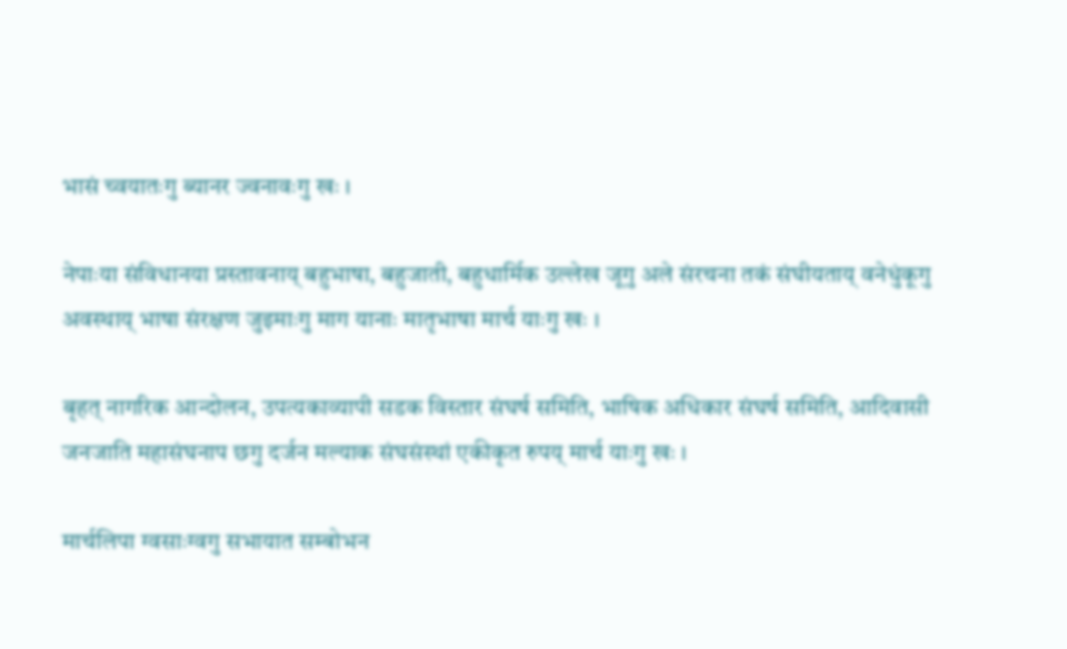भासं च्वयातःगु ब्यानर ज्वनावःगु खः ।

नेपाःया संविधानया प्रस्तावनाय् बहुभाषा, बहुजाती, बहुधार्मिक उल्लेख जूगु अले संरचना तकं संघीयताय् वनेधुंकूगु अवस्थाय् भाषा संरक्षण जुइमाःगु माग यानाः मातृभाषा मार्च याःगु खः ।

बृहत् नागरिक आन्दोलन, उपत्यकाव्यापी सडक विस्तार संघर्ष समिति, भाषिक अधिकार संघर्ष समिति, आदिवासी जनजाति महासंघनाप छगु दर्जन मल्याक संघसंस्थां एकीकृत रुपय् मार्च याःगु खः ।

मार्चलिपा ग्वसाःग्वगु सभायात सम्बोभन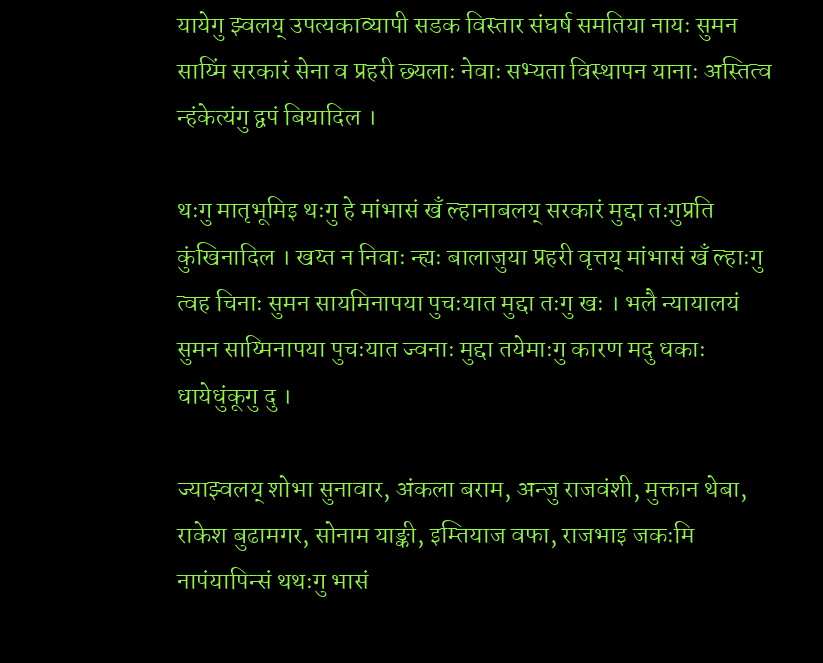यायेगु झ्वलय् उपत्यकाव्यापी सडक विस्तार संघर्ष समतिया नायः सुमन साय्मिं सरकारं सेना व प्रहरी छ्यलाः नेवाः सभ्यता विस्थापन यानाः अस्तित्व न्हंकेत्यंगु द्वपं बियादिल ।

थःगु मातृभूमिइ थःगु हे मांभासं खँ ल्हानाबलय् सरकारं मुद्दा तःगुप्रति कुंखिनादिल । खय्त न निवाः न्ह्यः बालाजुया प्रहरी वृत्तय् मांभासं खँ ल्हाःगु त्वह चिनाः सुमन सायमिनापया पुचःयात मुद्दा तःगु खः । भलै न्यायालयं सुमन साय्मिनापया पुचःयात ज्वनाः मुद्दा तयेमाःगु कारण मदु धकाः धायेधुंकूगु दु ।

ज्याझ्वलय् शोभा सुनावार, अंकला बराम, अन्जु राजवंशी, मुक्तान थेबा, राकेश बुढामगर, सोनाम याङ्की, इम्तियाज वफा, राजभाइ जकःमि नापंयापिन्सं थथःगु भासं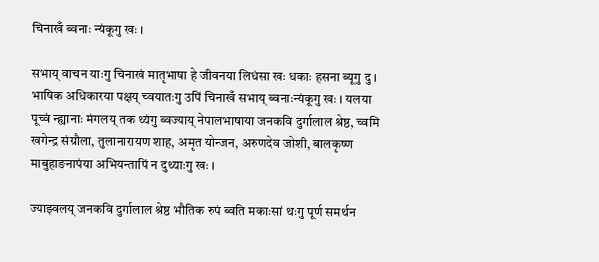चिनाखँ ब्वनाः न्यंकूगु खः ।

सभाय् वाचन याःगु चिनाखं मातृभाषा हे जीवनया लिधंसा खः धकाः हसना ब्यूगु दु । भाषिक अधिकारया पक्षय् च्वयातःगु उपिं चिनाखँ सभाय् ब्वनाःन्यंकूगु खः । यलया पूच्वं न्ह्यानाः मंगलय् तक थ्यंगु ब्वज्याय् नेपालभाषाया जनकवि दुर्गालाल श्रेष्ठ, च्वमि खगेन्द्र संग्रौला, तुलानारायण शाह, अमृत योन्जन, अरुणदेव जोशी, बालकृष्ण माबुहाङनापंया अभियन्तापिं न दुथ्याःगु खः ।

ज्याझ्वलय् जनकवि दुर्गालाल श्रेष्ठ भौतिक रुपं ब्वति मकाःसां थःगु पूर्ण समर्थन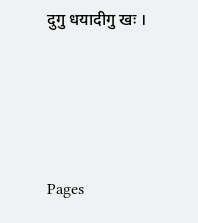दुगु धयादीगु खः ।




Pages